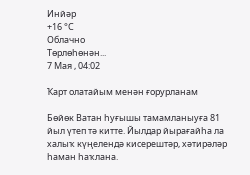Инйәр
+16 °С
Облачно
Төрлөһөнән...
7 Мая , 04:02

Ҡарт олатайым менән ғорурланам

Бөйөк Ватан һуғышы тамамланыуға 81 йыл үтеп тә китте. Йылдар йырағайһа ла халыҡ күңелендә кисерештәр, хәтирәләр  һаман һаҡлана.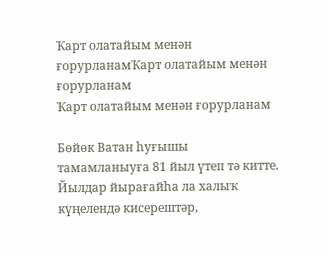Ҡарт олатайым менән ғорурланамҠарт олатайым менән ғорурланам
Ҡарт олатайым менән ғорурланам

Бөйөк Ватан һуғышы тамамланыуға 81 йыл үтеп тә китте. Йылдар йырағайһа ла халыҡ күңелендә кисерештәр,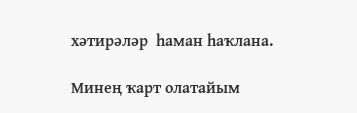хәтирәләр  һаман һаҡлана.

Минең ҡарт олатайым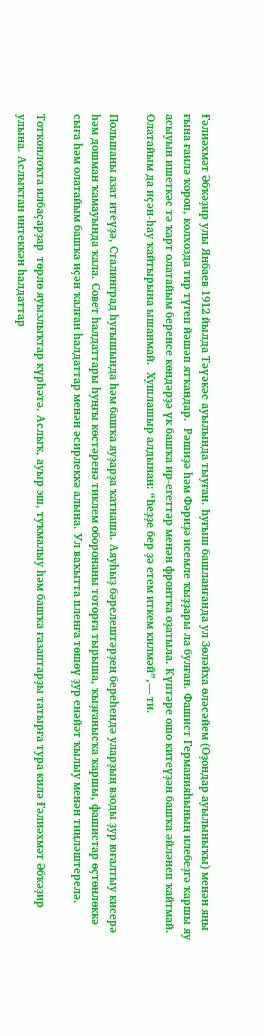Ғәлиәхмәт Әбҡәҙир улы Янбаев 1912 йылда Тәүәкәс ауылында тыуған. Һуғыш башланғанда ул Зөләйха өләсәйем (Оҙондар ауылыныҡы) менән яңы ғына ғаилә ҡороп, колхозда тир түгеп йәшәп ятҡандар.  Рәшиҙә һәм Фәриҙә исемле ҡыҙҙары ла булған. Фашист Германияһының илебеҙгә ҡаршы яу асыуын ишеткәс тә ҡарт олатайым беренсе көндәрҙә үк башҡа ир-егеттәр менән фронтҡа оҙатыла. Күптәре ошо китеүҙән башҡа әйләнеп ҡайтмай. Олатайым да иҫән-һау ҡайтырына ышанмай.  Хушлашыр алдынан: “Һеҙҙе бер ҙә етем иткем килмәй”,— ти.

Польшаны азат итеүҙә, Сталинград һуғышында һәм башҡа яуҙарҙа ҡатнаша. Аяуһыҙ бәрелештәрҙең береһендә уларҙың взоды ҙур юғалтыу кисерә һәм дошман ҡамауында ҡала. Совет һалдаттары һуңғы көстәренә тиклем оборонаны тоторға тырыша, ҡыҙғанысҡа ҡаршы, фашистар өҫтөнлөккә сыға һәм олатайым башҡа иҫән ҡалған һалдаттар менән әсирлеккә алына. Ул ваҡытта пленға төшөү ҙур енәйәт ҡылыу менән тиңләштерелә.

Тотҡонлоҡта илбаҫарҙар  төрлө яуызлыҡтар күрһәтә. Аслыҡ, ауыр эш, туҡмалыу һәм башҡа ғазаптарҙы татырға тура килә Ғәлиәхмәт Әбҡәҙир улына. Аслыҡтан интеккән һалдаттар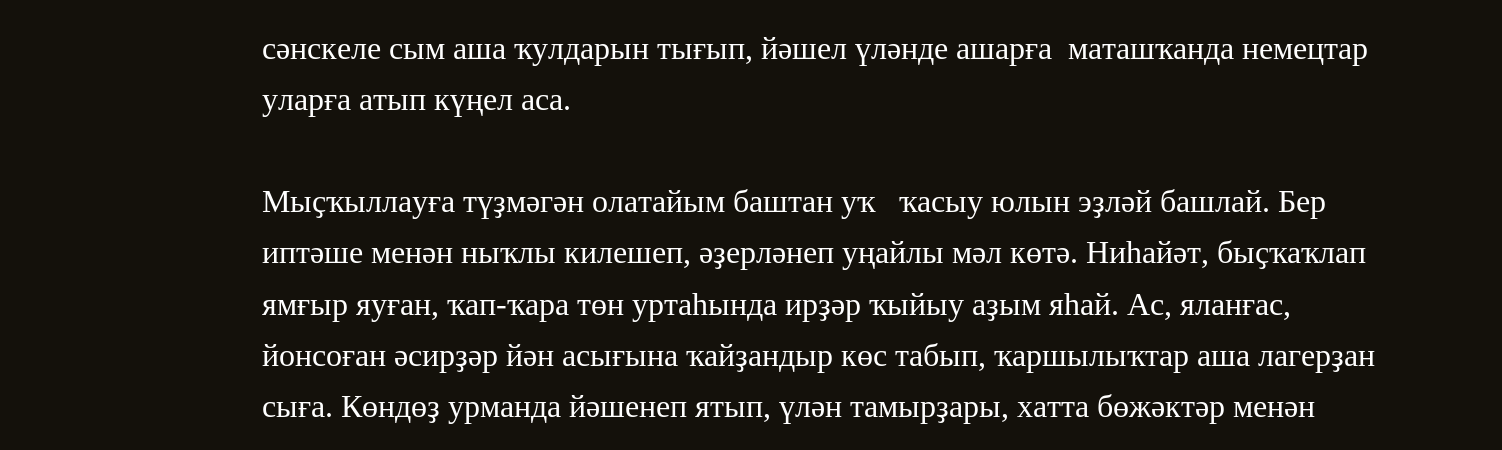сәнскеле сым аша ҡулдарын тығып, йәшел үләнде ашарға  маташҡанда немецтар уларға атып күңел аса.

Мыҫҡыллауға түҙмәгән олатайым баштан уҡ   ҡасыу юлын эҙләй башлай. Бер иптәше менән ныҡлы килешеп, әҙерләнеп уңайлы мәл көтә. Ниһайәт, быҫҡаҡлап ямғыр яуған, ҡап-ҡара төн уртаһында ирҙәр ҡыйыу аҙым яһай. Ас, яланғас, йонсоған әсирҙәр йән асығына ҡайҙандыр көс табып, ҡаршылыҡтар аша лагерҙан сыға. Көндөҙ урманда йәшенеп ятып, үлән тамырҙары, хатта бөжәктәр менән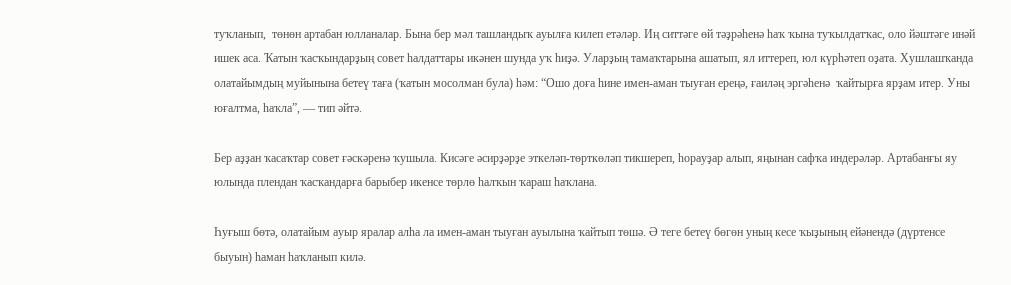туҡланып,  төнөн артабан юлланалар. Бына бер мәл ташландыҡ ауылға килеп етәләр. Иң ситтәге өй тәҙрәһенә һаҡ ҡына туҡылдатҡас, оло йәштәге инәй ишек аса. Ҡатын ҡасҡындарҙың совет һалдаттары икәнен шунда уҡ һиҙә. Уларҙың тамаҡтарына ашатып, ял иттереп, юл күрһәтеп оҙата. Хушлашҡанда олатайымдың муйынына бетеү таға (ҡатын мосолман була) һәм: “Ошо доға һине имен-аман тыуған ереңә, ғаиләң эргәһенә  ҡайтырға ярҙам итер. Уны юғалтма, һаҡла”, — тип әйтә.

Бер аҙҙан ҡасаҡтар совет ғәскәренә ҡушыла. Кисәге әсирҙәрҙе эткеләп-төрткөләп тикшереп, һорауҙар алып, яңынан сафҡа индерәләр. Артабанғы яу юлында плендан ҡасҡандарға барыбер икенсе төрлө һалҡын ҡараш һаҡлана.

Һуғыш бөтә, олатайым ауыр яралар алһа ла имен-аман тыуған ауылына ҡайтып төшә. Ә теге бетеү бөгөн уның кесе ҡыҙының ейәнендә (дүртенсе быуын) һаман һаҡланып килә.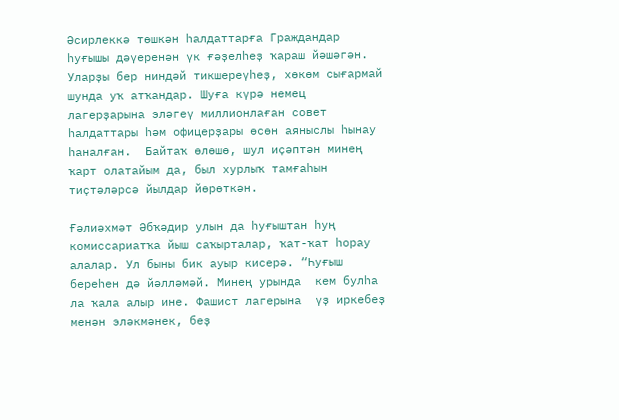Әсирлеккә төшкән һалдаттарға Граждандар һуғышы дәүеренән үк ғәҙелһеҙ ҡараш йәшәгән. Уларҙы бер ниндәй тикшереүһеҙ, хөкөм сығармай шунда уҡ атҡандар. Шуға күрә немец лагерҙарына эләгеү миллионлаған совет һалдаттары һәм офицерҙары өсөн аяныслы һынау һаналған.  Байтаҡ өлөшө, шул иҫәптән минең ҡарт олатайым да, был хурлыҡ тамғаһын тиҫтәләрсә йылдар йөрөткән.

Ғәлиәхмәт Әбҡәдир улын да һуғыштан һуң комиссариатҡа йыш саҡырталар, ҡат-ҡат һорау алалар. Ул быны бик ауыр кисерә. “Һуғыш береһен дә йәлләмәй. Минең урында  кем булһа ла ҡала алыр ине. Фашист лагерына  үҙ иркебеҙ менән эләкмәнек, беҙ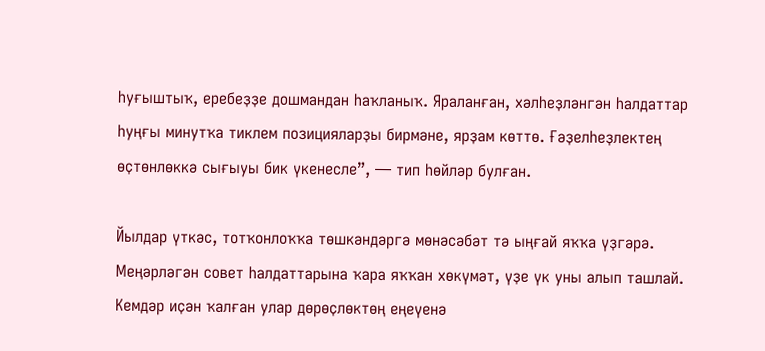һуғыштыҡ, еребеҙҙе дошмандан һаҡланыҡ. Яраланған, хәлһеҙләнгән һалдаттар һуңғы минутҡа тиклем позицияларҙы бирмәне, ярҙам көттө. Ғәҙелһеҙлектең өҫтөнлөккә сығыуы бик үкенесле”, — тип һөйләр булған.

Йылдар үткәс, тотҡонлоҡҡа төшкәндәргә мөнәсәбәт тә ыңғай яҡҡа үҙгәрә. Меңәрләгән совет һалдаттарына ҡара яҡҡан хөкүмәт, үҙе үк уны алып ташлай. Кемдәр иҫән ҡалған улар дөрөҫлөктөң еңеүенә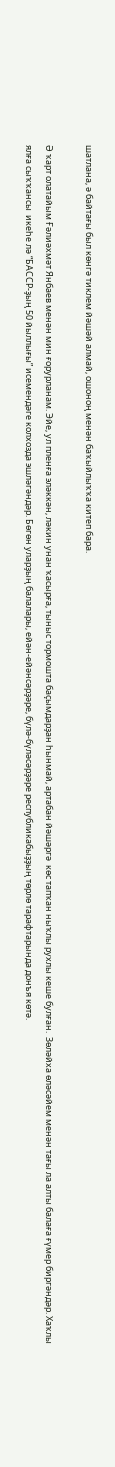шатлана, ә байтағы был көнгә тиклем йәшәй алмай, ошоноң менән баҡыйлыҡҡа китеп бара.

Ә ҡарт олатайым Ғәлиәхмәт Янбаев менән мин ғорурланам. Эйе, ул пленға эләккән, ләкин унан ҡасырға, тыныс тормошта баҫымдарҙан һынмай, артабан йәшәргә  көс тапҡан ныҡлы рухлы кеше булған.  Зөләйха өләсәйем менән тағы ла алты балаға ғүмер биргәндәр. Хаҡлы ялға сыҡҡансы  икеһе лә “БАССР-ҙың 50 йыллығы” исемендәге колхозда эшләгәндәр. Бөгөн уларҙың балалары, ейән-ейәнсәрҙәре, бүлә-бүләсәрҙәре республикабыҙҙың төрлө тарафтарында донъя көтә.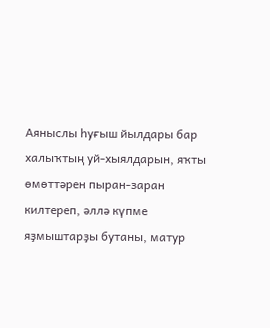Аяныслы һуғыш йылдары бар халыҡтың уй-хыялдарын, яҡты өмөттәрен пыран-заран килтереп, әллә күпме яҙмыштарҙы бутаны, матур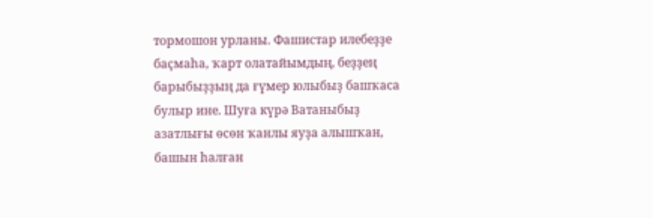тормошон урланы. Фашистар илебеҙҙе баҫмаһа, ҡарт олатайымдың, беҙҙең барыбыҙҙың да ғүмер юлыбыҙ башҡаса булыр ине. Шуға күрә Ватаныбыҙ азатлығы өсөн ҡанлы яуҙа алышҡан, башын һалған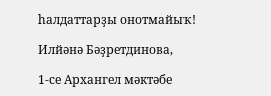һалдаттарҙы онотмайыҡ!

Илйәнә Бәҙретдинова,

1-се Архангел мәктәбе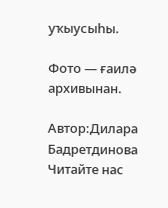уҡыусыһы.

Фото — ғаилә архивынан.

Автор:Дилара Бадретдинова
Читайте нас